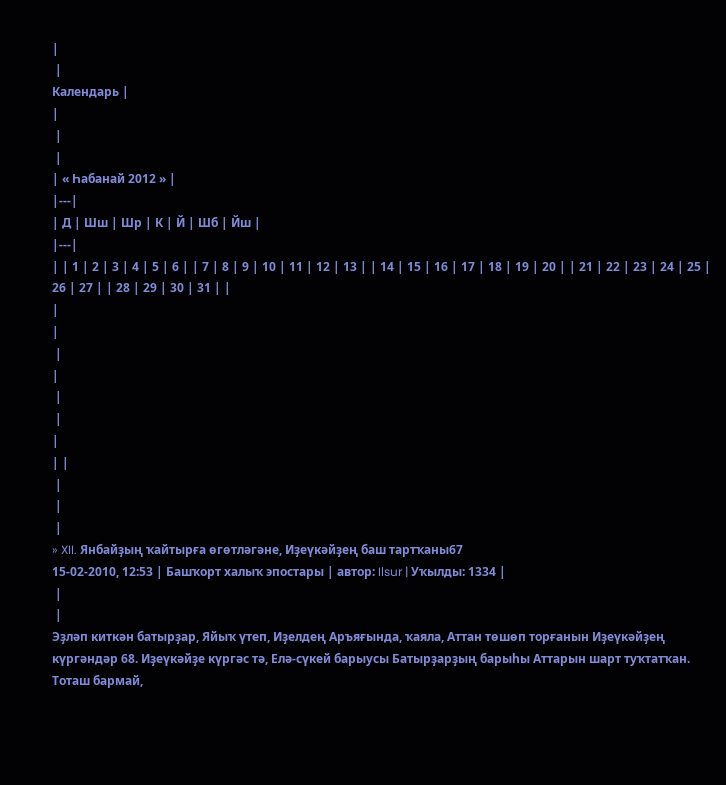|
 |
Календарь |
|
 |
 |
| « Һабанай 2012 » |
|---|
| Д | Шш | Шр | К | Й | Шб | Йш |
|---|
| | 1 | 2 | 3 | 4 | 5 | 6 | | 7 | 8 | 9 | 10 | 11 | 12 | 13 | | 14 | 15 | 16 | 17 | 18 | 19 | 20 | | 21 | 22 | 23 | 24 | 25 | 26 | 27 | | 28 | 29 | 30 | 31 | |
|
|
 |
|
 |
 |
|
| |
 |
 |
 |
» XII. Янбайҙың ҡайтырға өгөтләгәне, Иҙеүкәйҙең баш тартҡаны67
15-02-2010, 12:53 | Башҡорт халыҡ эпостары | автор: Ilsur | Уҡылды: 1334 |
 |
 |
Эҙләп киткән батырҙар, Яйыҡ үтеп, Иҙелдең Аръяғында, ҡаяла, Аттан төшөп торғанын Иҙеүкәйҙең күргәндәр 68. Иҙеүкәйҙе күргәс тә, Елә-сүкей барыусы Батырҙарҙың барыһы Аттарын шарт туҡтатҡан. Тоташ бармай,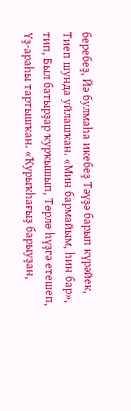беребеҙ, Йә булмаһа икебеҙ Тәүҙә барып күрәйек, Тиеп шунда уйлашҡан. «Мин бармайым, һин бар», тип, Был батырҙар ҡурҡышып, Төрлө һүҙгә етешеп, Үҙ-араһы тартышҡан. «Ҡурыҡһағыҙ барыуҙан,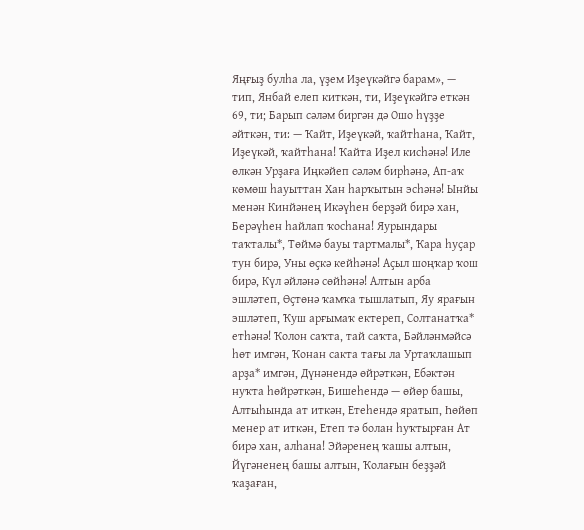Яңғыҙ булһа ла, үҙем Иҙеүкәйгә барам», — тип, Янбай елеп киткән, ти, Иҙеүкәйгә еткән 69, ти; Барып сәләм биргән дә Ошо һүҙҙе әйткән, ти: — Ҡайт, Иҙеүкәй, ҡайтһана, Ҡайт, Иҙеүкәй, ҡайтһана! Ҡайта Иҙел кисһәнә! Иле өлкән Урҙаға Иңкәйеп сәләм бирһәнә, Ап-аҡ көмөш һауыттан Хан һарҡытын эсһәнә! Ынйы менән Кинйәнең Икәүһен берҙәй бирә хан, Берәүһен һайлап ҡосһана! Яурындары таҡталы*, Төймә бауы тартмалы*, Ҡара һуҫар тун бирә, Уны өҫкә кейһәнә! Аҫыл шоңҡар ҡош бирә, Күл әйләнә сөйһәнә! Алтын арба эшләтеп, Өҫтөнә ҡамҡа тышлатып, Яу ярағын эшләтеп, Ҡуш арғымаҡ ектереп, Солтанатҡа* етһәнә! Ҡолон саҡта, тай саҡта, Бәйләнмәйсә һөт имгән, Ҡонан сакта тағы ла Уртаҡлашып арҙа* имгән, Дүнәнендә өйрәткән, Ебәктән нуҡта һөйрәткән, Бишеһендә — өйөр башы, Алтыһында ат иткән, Етеһендә яратып, Һөйөп менер ат иткән, Етеп тә болан һуҡтырған Ат бирә хан, алһана! Эйәренең ҡашы алтын, Йүгәненең башы алтын, Ҡолағын беҙҙәй ҡаҙаған,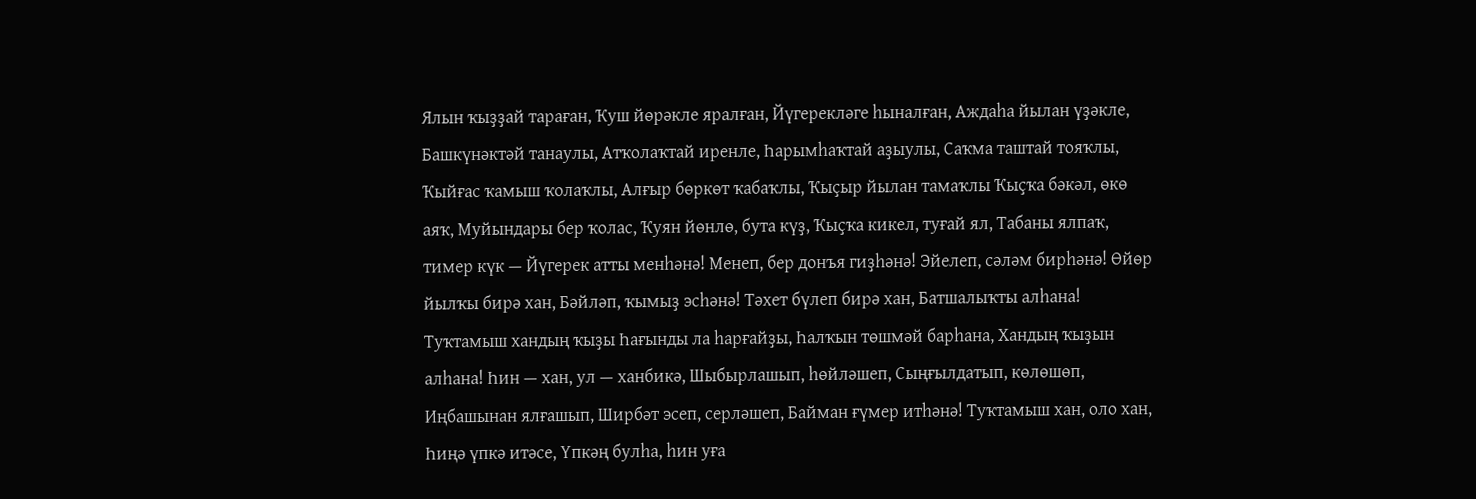Ялын ҡыҙҙай тараған, Ҡуш йөрәкле яралған, Йүгерекләге һыналған, Аждаһа йылан үҙәкле, Башкүнәктәй танаулы, Атҡолаҡтай иренле, Һарымһаҡтай аҙыулы, Саҡма таштай тояҡлы, Ҡыйғас ҡамыш ҡолаҡлы, Алғыр бөркөт ҡабаҡлы, Ҡыҫыр йылан тамаҡлы Ҡыҫҡа бәкәл, өкө аяҡ, Муйындары бер ҡолас, Ҡуян йөнлө, бута күҙ, Ҡыҫҡа кикел, туғай ял, Табаны ялпаҡ, тимер күк — Йүгерек атты менһәнә! Менеп, бер донъя гиҙһәнә! Эйелеп, сәләм бирһәнә! Өйөр йылҡы бирә хан, Бәйләп, ҡымыҙ эсһәнә! Тәхет бүлеп бирә хан, Батшалыҡты алһана! Туҡтамыш хандың ҡыҙы Һағынды ла һарғайҙы, Һалҡын төшмәй барһана, Хандың ҡыҙын алһана! Һин — хан, ул — ханбикә, Шыбырлашып, һөйләшеп, Сыңғылдатып, көлөшөп, Иңбашынан ялғашып, Ширбәт эсеп, серләшеп, Байман ғүмер итһәнә! Туҡтамыш хан, оло хан, Һиңә үпкә итәсе, Үпкәң булһа, һин уға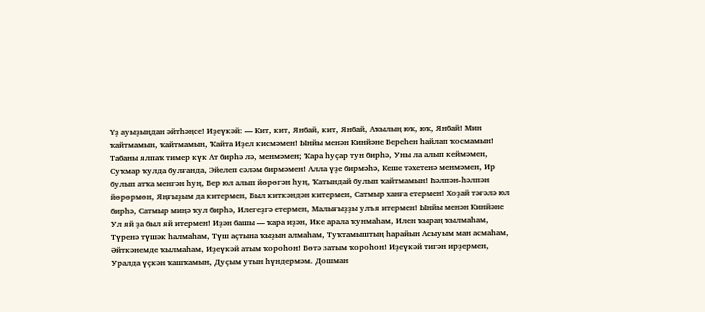Үҙ ауыҙыңдан әйтһәңсе! Иҙеүкәй: — Кит, кит, Янбай, кит, Янбай, Аҡылың юҡ, юҡ, Янбай! Мин ҡайтмамын, ҡайтмамын, Ҡайта Иҙел кисмәмен! Ынйы менән Кинйәне Береһен һайлап ҡосмамын! Табаны ялпаҡ тимер күк Ат бирһә лә, менмәмен; Ҡара һуҫар тун бирһә, Уны ла алып кеймәмен, Суҡмар ҡулда булғанда, Эйелеп сәләм бирмәмен! Алла үҙе бирмәһә, Кеше тәхетенә менмәмен, Ир булып атҡа менгән һуң, Бер юл алып йөрөгән һуң, Ҡатындай булып ҡайтмамын! Һәлпән-һәлпән йөрөрмөн, Яңғыҙым да китермен, Был киткәндән китермен, Сатмыр ханға етермен! Хоҙай тәғәлә юл бирһә, Сатмыр миңә ҡул бирһә, Илегеҙгә етермен, Малығыҙҙы улъя итермен! Ынйы менән Кинйәне Ул яй ҙа был яй итермен! Иҙән башы — ҡара иҙән, Ике арала ҡунмаһам, Илен ҡыраң ҡылмаһам, Түренә түшәк һалмаһам, Түш аҫтына ҡыҙын алмаһам, Туҡтамыштың һарайын Асыуым ман асмаһам, Әйткәнемде ҡылмаһам, Иҙеүкәй атым ҡороһон! Бөтә затым ҡороһон! Иҙеүкәй тигән ирҙермен, Уралда үҫкән ҡашҡамын, Дуҫым утын һүндермәм. Дошман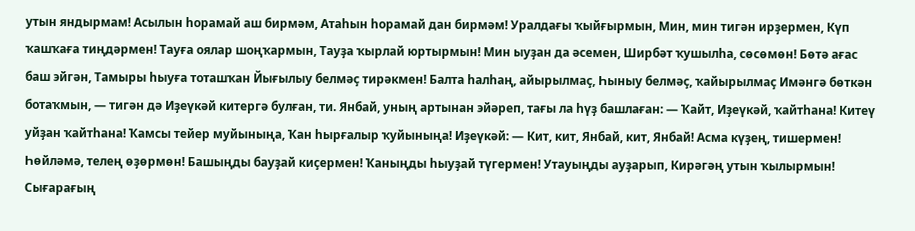утын яндырмам! Асылын һорамай аш бирмәм, Атаһын һорамай дан бирмәм! Уралдағы ҡыйғырмын, Мин, мин тигән ирҙермен, Күп ҡашҡаға тиңдәрмен! Тауға оялар шоңҡармын, Тауҙа ҡырлай юртырмын! Мин ыуҙан да әсемен, Ширбәт ҡушылһа, сөсөмөн! Бөтә ағас баш эйгән, Тамыры һыуға тоташҡан Йығылыу белмәҫ тирәкмен! Балта һалһаң, айырылмаҫ, Һыныу белмәҫ, ҡайырылмаҫ Имәнгә бөткән ботаҡмын, — тигән дә Иҙеүкәй китергә булған, ти. Янбай, уның артынан эйәреп, тағы ла һүҙ башлаған: — Ҡайт, Иҙеүкәй, ҡайтһана! Китеү уйҙан ҡайтһана! Ҡамсы тейер муйыныңа, Ҡан һырғалыр ҡуйыныңа! Иҙеүкәй: — Кит, кит, Янбай, кит, Янбай! Асма күҙең, тишермен! Һөйләмә, телең өҙөрмөн! Башыңды бауҙай киҫермен! Ҡаныңды һыуҙай түгермен! Утауыңды ауҙарып, Кирәгәң утын ҡылырмын! Сығарағың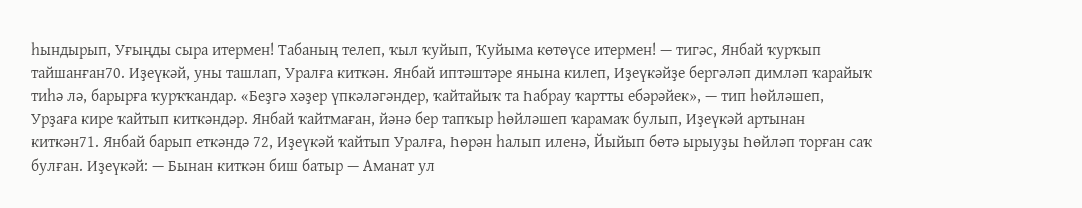һындырып, Уғыңды сыра итермен! Табаның телеп, ҡыл ҡуйып, Ҡуйыма көтөүсе итермен! — тигәс, Янбай ҡурҡып тайшанған70. Иҙеүкәй, уны ташлап, Уралға киткән. Янбай иптәштәре янына килеп, Иҙеүкәйҙе бергәләп димләп ҡарайыҡ тиһә лә, барырға ҡурҡҡандар. «Беҙгә хәҙер үпкәләгәндер, ҡайтайыҡ та Һабрау ҡартты ебәрәйек», — тип һөйләшеп, Урҙаға кире ҡайтып киткәндәр. Янбай ҡайтмаған, йәнә бер тапҡыр һөйләшеп ҡарамаҡ булып, Иҙеүкәй артынан киткән71. Янбай барып еткәндә 72, Иҙеүкәй ҡайтып Уралға, Һөрән һалып иленә, Йыйып бөтә ырыуҙы Һөйләп торған саҡ булған. Иҙеүкәй: — Бынан киткән биш батыр — Аманат ул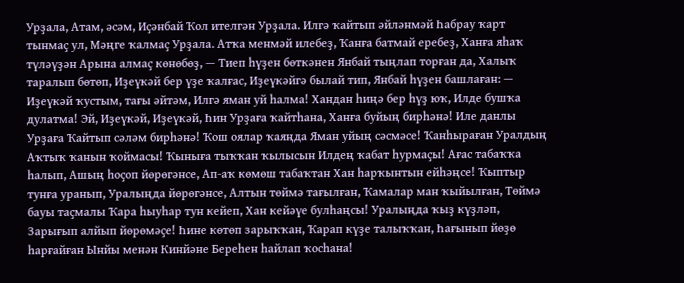Урҙала, Атам, әсәм, Иҫәнбай Ҡол ителгән Урҙала. Илгә ҡайтып әйләнмәй Һабрау ҡарт тынмаҫ ул, Мәңге ҡалмаҫ Урҙала. Атҡа менмәй илебеҙ, Ҡанға батмай еребеҙ, Ханға яһаҡ түләүҙән Арына алмаҫ көнөбөҙ, — Тиеп һүҙен бөткәнен Янбай тыңлап торған да, Халыҡ таралып бөтөп, Иҙеүкәй бер үҙе ҡалғас, Иҙеүкәйгә былай тип, Янбай һүҙен башлаған: — Иҙеүкәй ҡустым, тағы әйтәм, Илгә яман уй һалма! Хандан һиңә бер һүҙ юҡ, Илде бушҡа дулатма! Эй, Иҙеүкәй, Иҙеүкәй, Һин Урҙаға ҡайтһана, Ханға буйың бирһәнә! Иле данлы Урҙаға Ҡайтып сәләм бирһәнә! Ҡош оялар ҡаяңда Яман уйың сәсмәсе! Ҡанһыраған Уралдың Аҡтыҡ ҡанын ҡоймасы! Ҡыныға тыҡҡан ҡылысын Илдең ҡабат һурмаҫы! Ағас табаҡҡа һалып, Ашың һоҫоп йөрөгәнсе, Ап-аҡ көмөш табаҡтан Хан һарҡынтын ейһәңсе! Ҡыптыр тунға уранып, Уралыңда йөрөгәнсе, Алтын төймә тағылған, Ҡамалар ман ҡыйылған, Төймә бауы таҫмалы Ҡара һыуһар тун кейеп, Хан кейәүе булһаңсы! Уралыңда ҡыҙ күҙләп, Зарығып алйып йөрөмәҫе! Һине көтөп зарыҡҡан, Ҡарап күҙе талыҡҡан, Һағынып йөҙө һарғайған Ынйы менән Кинйәне Береһен һайлап ҡосһана!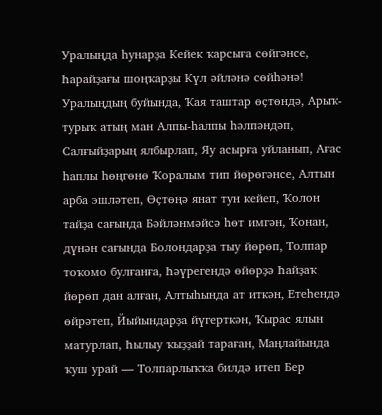Уралыңда һунарҙа Кейек ҡарсыға сөйгәнсе, Һарайҙағы шоңҡарҙы Күл әйләнә сөйһәнә! Уралыңдың буйында, Ҡая таштар өҫтөндә, Арыҡ-турыҡ атың ман Алпы-һалпы һәлпәндәп, Салғыйҙарың ялбырлап, Яу асырға уйланып, Ағас һаплы һөңгөнө Ҡоралым тип йөрөгәнсе, Алтын арба эшләтеп, Өҫтөңә янат тун кейеп, Ҡолон тайҙа сағында Бәйләнмәйсә һөт имгән, Ҡонан, дүнән сағында Болондарҙа тыу йөрөп, Толпар тоҡомо булғанға, Һәүрегендә өйөрҙә Һайҙаҡ йөрөп дан алған, Алтыһында ат иткән, Етеһендә өйрәтеп, Йыйындарҙа йүгерткән, Ҡырас ялын матурлап, Һылыу ҡыҙҙай тараған, Маңлайында ҡуш урай — Толпарлыҡҡа билдә итеп Бер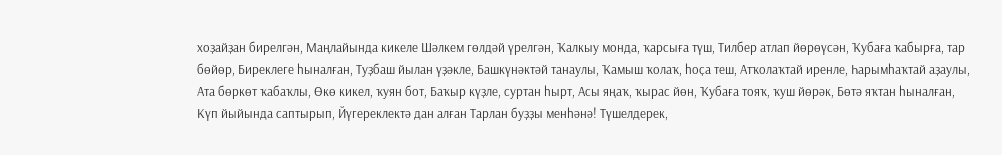хоҙайҙан бирелгән, Маңлайында кикеле Шәлкем гөлдәй үрелгән, Ҡалкыу монда, ҡарсыға түш, Тилбер атлап йөрөүсән, Ҡубаға ҡабырға, тар бөйөр, Биреклеге һыналған, Туҙбаш йылан үҙәкле, Башкүнәктәй танаулы, Ҡамыш ҡолаҡ, һоҫа теш, Атҡолаҡтай иренле, Һарымһаҡтай аҙаулы, Ата бөркөт ҡабаҡлы, Өкө кикел, ҡуян бот, Баҡыр күҙле, суртан һырт, Асы яңаҡ, ҡырас йөн, Ҡубаға тояҡ, ҡуш йөрәк, Бөтә яҡтан һыналған, Күп йыйында саптырып, Йүгереклектә дан алған Тарлан буҙҙы менһәнә! Түшелдерек,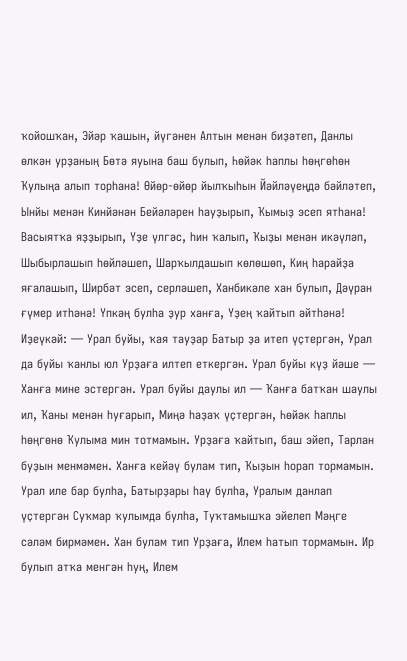ҡойошҡан, Эйәр ҡашын, йүгәнен Алтын менән биҙәтеп, Данлы өлкән урҙаның Бөтә яуына баш булып, Һөйәк һаплы һөңгөһөн Ҡулыңа алып торһана! Өйөр-өйөр йылҡыһын Йәйләүеңдә бәйләтеп, Ынйы менән Кинйәнән Бейәләрен һауҙырып, Ҡымыҙ эсеп ятһана! Васыятҡа яҙҙырып, Үҙе үлгәс, һин ҡалып, Ҡыҙы менән икәүләп, Шыбырлашып һөйләшеп, Шарҡылдашып көлөшөп, Киң һарайҙа яғалашып, Ширбәт эсеп, серләшеп, Ханбикәле хан булып, Дәүран ғүмер итһәнә! Үпкәң булһа ҙур ханға, Үҙең ҡайтып әйтһәнә! Иҙеүкәй: — Урал буйы, ҡая тауҙар Батыр ҙа итеп үҫтергән, Урал да буйы ҡанлы юл Урҙаға илтеп еткергән. Урал буйы күҙ йәше — Ханға мине эстергән. Урал буйы даулы ил — Ҡанға батҡан шаулы ил, Ҡаны менән һуғарып, Миңә һаҙаҡ үҫтергән, Һөйәк һаплы һөңгөнө Ҡулыма мин тотмамын. Урҙаға ҡайтып, баш эйеп, Тарлан буҙын менмәмен. Ханға кейәү булам тип, Ҡыҙын һорап тормамын. Урал иле бар булһа, Батырҙары һау булһа, Уралым данлап үҫтергән Суҡмар ҡулымда булһа, Туҡтамышҡа эйелеп Мәңге сәләм бирмәмен. Хан булам тип Урҙаға, Илем һатып тормамын. Ир булып атҡа менгән һуң, Илем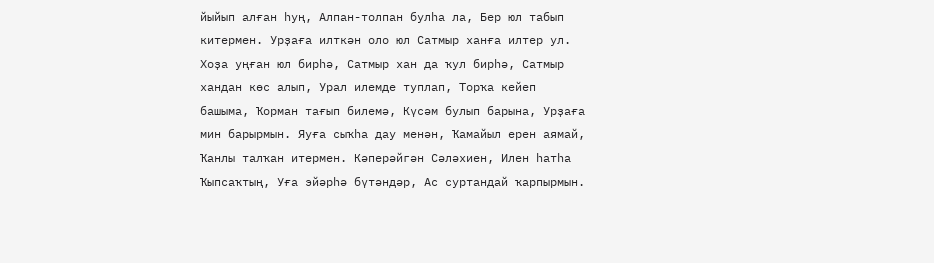йыйып алған һуң, Алпан-толпан булһа ла, Бер юл табып китермен. Урҙаға илткән оло юл Сатмыр ханға илтер ул. Хоҙа уңған юл бирһә, Сатмыр хан да ҡул бирһә, Сатмыр хандан көс алып, Урал илемде туплап, Торҡа кейеп башыма, Ҡорман тағып билемә, Күсәм булып барына, Урҙаға мин барырмын. Яуға сыҡһа дау менән, Ҡамайыл ерен аямай, Ҡанлы талҡан итермен. Кәперәйгән Сәләхиен, Илен һатһа Ҡыпсаҡтың, Уға эйәрһә бүтәндәр, Ас суртандай ҡарпырмын.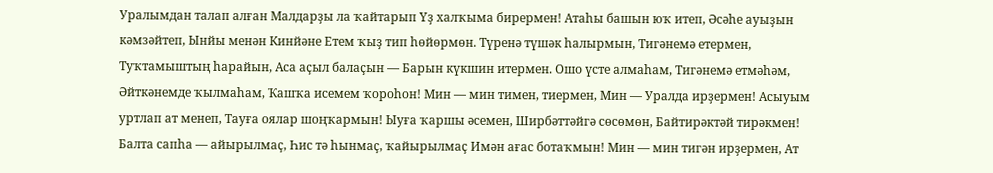Уралымдан талап алған Малдарҙы ла ҡайтарып Үҙ халҡыма бирермен! Атаһы башын юҡ итеп, Әсәһе ауыҙын кәмзәйтеп, Ынйы менән Кинйәне Етем ҡыҙ тип һөйөрмөн. Түренә түшәк һалырмын, Тигәнемә етермен, Туҡтамыштың һарайын, Аса аҫыл балаҫын — Барын күкшин итермен. Ошо үсте алмаһам, Тигәнемә етмәһәм, Әйткәнемде ҡылмаһам, Ҡашҡа исемем ҡороһон! Мин — мин тимен, тиермен, Мин — Уралда ирҙермен! Асыуым уртлап ат менеп, Тауға оялар шоңҡармын! Ыуға ҡаршы әсемен, Ширбәттәйгә сөсөмөн, Байтирәктәй тирәкмен! Балта сапһа — айырылмаҫ, Һис тә һынмаҫ, ҡайырылмаҫ Имән ағас ботаҡмын! Мин — мин тигән ирҙермен, Ат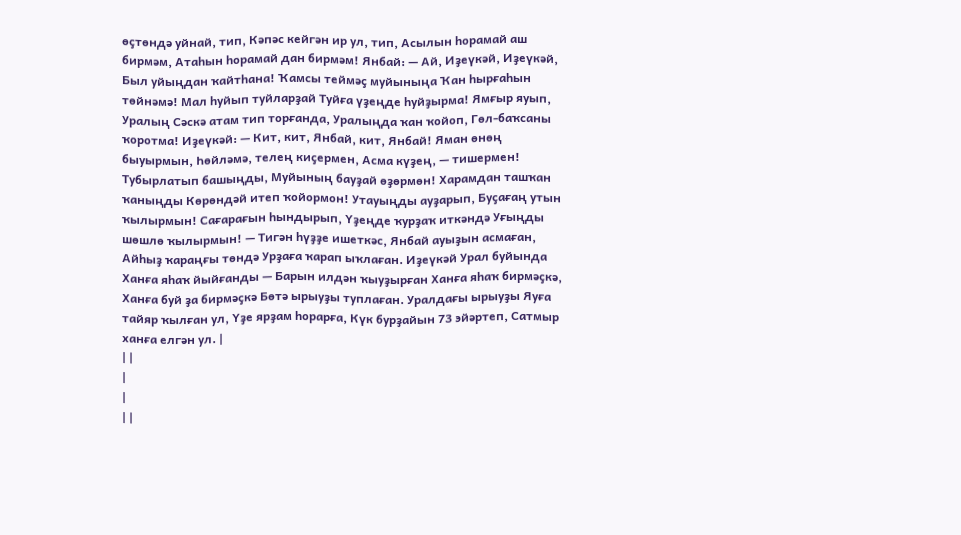өҫтөндә уйнай, тип, Кәпәс кейгән ир ул, тип, Асылын һорамай аш бирмәм, Атаһын һорамай дан бирмәм! Янбай: — Ай, Иҙеүкәй, Иҙеүкәй, Был уйыңдан ҡайтһана! Ҡамсы теймәҫ муйыныңа Ҡан һырғаһын төйнәмә! Мал һуйып туйларҙай Туйға үҙеңде һуйҙырма! Ямғыр яуып, Уралың Сәскә атам тип торғанда, Уралыңда ҡан ҡойоп, Гөл-баҡсаны ҡоротма! Иҙеүкәй: — Кит, кит, Янбай, кит, Янбай! Яман өнөң быуырмын, Һөйләмә, телең киҫермен, Асма күҙең, — тишермен! Тубырлатып башыңды, Муйының бауҙай өҙөрмөн! Харамдан ташҡан ҡаныңды Көрөндәй итеп ҡойормон! Утауыңды ауҙарып, Буҫағаң утын ҡылырмын! Сағарағын һындырып, Үҙеңде ҡурҙаҡ иткәндә Уғыңды шөшлө ҡылырмын! — Тигән һүҙҙе ишеткәс, Янбай ауыҙын асмаған, Айһыҙ ҡараңғы төндә Урҙаға ҡарап ыҡлаған. Иҙеүкәй Урал буйында Ханға яһаҡ йыйғанды — Барын илдән ҡыуҙырған Ханға яһаҡ бирмәҫкә, Ханға буй ҙа бирмәҫкә Бөтә ырыуҙы туплаған. Уралдағы ырыуҙы Яуға тайяр ҡылған ул, Үҙе ярҙам һорарға, Күк бурҙайын 73 эйәртеп, Сатмыр ханға елгән ул. |
| |
|
|
| |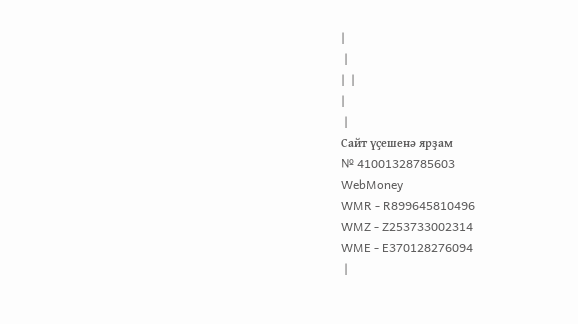|
 |
|  |
|
 |
Сайт үҫешенә ярҙам
№ 41001328785603
WebMoney
WMR - R899645810496
WMZ - Z253733002314
WME - E370128276094
 |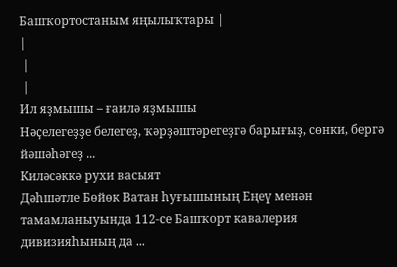Башҡортостаным яңылыҡтары |
|
 |
 |
Ил яҙмышы – ғаилә яҙмышы
Нәҫелегеҙҙе белегеҙ, ҡәрҙәштәрегеҙгә барығыҙ, сөнки, бергә йәшәһәгеҙ ...
Киләсәккә рухи васыят
Дәһшәтле Бөйөк Ватан һуғышының Еңеү менән тамамланыуында 112-се Башҡорт кавалерия дивизияһының да ...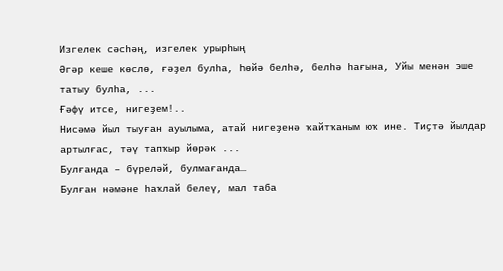Изгелек сәсһәң, изгелек урырһың
Әгәр кеше көслө, ғәҙел булһа, Һөйә белһә, белһә һағына, Уйы менән эше татыу булһа, ...
Ғәфү итсе, нигеҙем!..
Нисәмә йыл тыуған ауылыма, атай нигеҙенә ҡайтҡаным юҡ ине. Тиҫтә йылдар артылғас, тәү тапҡыр йөрәк ...
Булғанда – бүреләй, булмағанда…
Булған нәмәне һаҡлай белеү, мал таба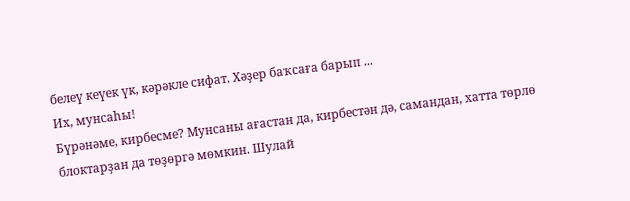белеү кеүек үк, кәрәкле сифат. Хәҙер баҡсаға барып ...
Их, мунсаһы!
Бүрәнәме, кирбесме? Мунсаны ағастан да, кирбестән дә, самандан, хатта төрлө блоктарҙан да төҙөргә мөмкин. Шулай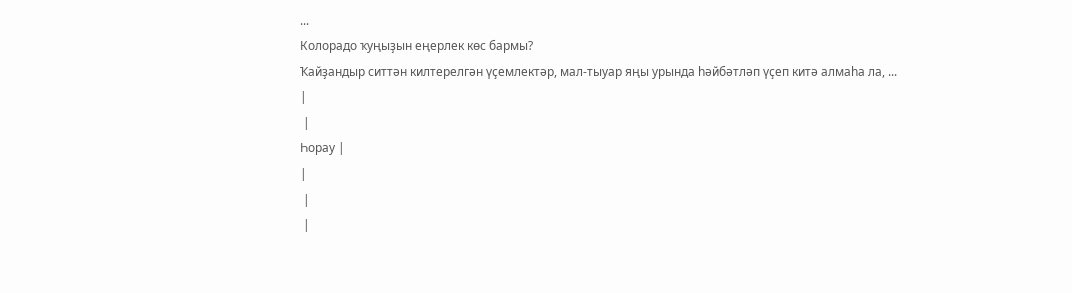...
Колорадо ҡуңыҙын еңерлек көс бармы?
Ҡайҙандыр ситтән килтерелгән үҫемлектәр, мал-тыуар яңы урында һәйбәтләп үҫеп китә алмаһа ла, ...
|
 |
Һорау |
|
 |
 |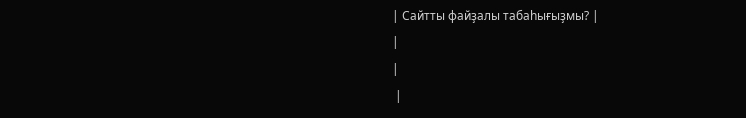| Сайтты файҙалы табаһығыҙмы? |
|
|
 |